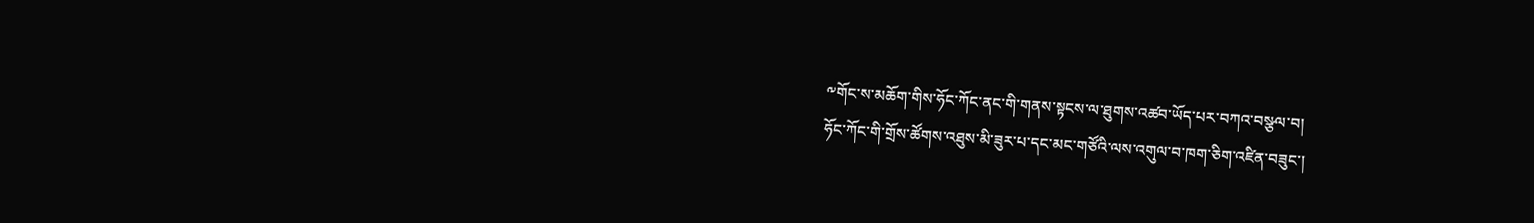༸གོང་ས་མཆོག་གིས་ཧོང་ཀོང་ནང་གི་གནས་སྟངས་ལ་ཐུགས་འཚབ་ཡོད་པར་བཀའ་བསྩལ་བ།
ཧོང་ཀོང་གི་གྲོས་ཚོགས་འཐུས་མི་ཟུར་པ་དང་མང་གཙོའི་ལས་འགུལ་བ་ཁག་ཅིག་འཛིན་བཟུང་།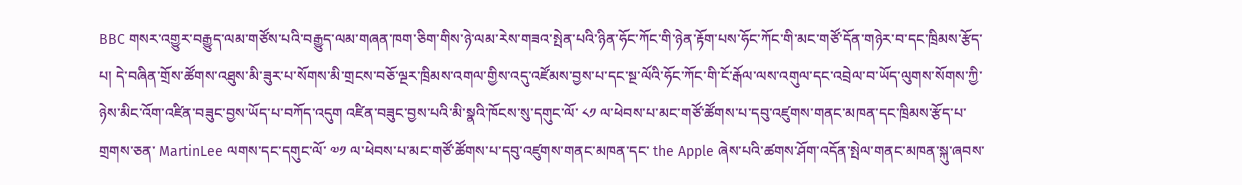BBC གསར་འགྱུར་བརྒྱུད་ལམ་གཙོས་པའི་བརྒྱུད་ལམ་གཞན་ཁག་ཅིག་གིས་ཉེ་ལམ་རེས་གཟའ་སྤེན་པའི་ཉིན་ཧོང་ཀོང་གི་ཉེན་རྟོག་པས་ཧོང་ཀོང་གི་མང་གཙོ་དོན་གཉེར་བ་དང་ཁྲིམས་རྩོད་པ། དེ་བཞིན་གྲོས་ཚོགས་འཐུས་མི་ཟུར་པ་སོགས་མི་གྲངས་བཅོ་ལྔར་ཁྲིམས་འགལ་གྱིས་འདུ་འཛོམས་བྱས་པ་དང་སྔ་ལོའི་ཧོང་ཀོང་གི་ངོ་རྒོལ་ལས་འགུལ་དང་འབྲེལ་བ་ཡོད་ལུགས་སོགས་ཀྱི་ཉེས་མིང་འོག་འཛིན་བཟུང་བྱས་ཡོད་པ་བཀོད་འདུག འཛིན་བཟུང་བྱས་པའི་མི་སྣའི་ཁོངས་སུ་དགུང་ལོ་ ༨༡ ལ་ཕེབས་པ་མང་གཙོ་ཚོགས་པ་དབུ་འཛུགས་གནང་མཁན་དང་ཁྲིམས་རྩོད་པ་གྲགས་ཅན་ MartinLee ལགས་དང་དགུང་ལོ་ ༧༡ ལ་ཕེབས་པ་མང་གཙོ་ཚོགས་པ་དབུ་འཛུགས་གནང་མཁན་དང་ the Apple ཞེས་པའི་ཚགས་ཤོག་འདོན་སྤེལ་གནང་མཁན་སྐུ་ཞབས་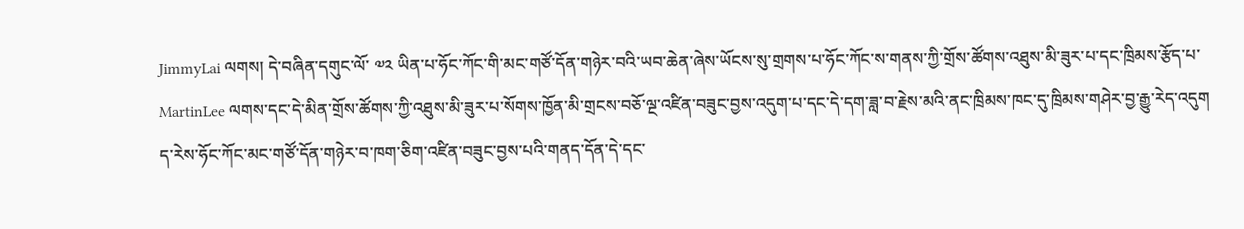JimmyLai ལགས། དེ་བཞིན་དགུང་ལོ་ ༧༢ ཡིན་པ་ཧོང་ཀོང་གི་མང་གཙོ་དོན་གཉེར་བའི་ཡབ་ཆེན་ཞེས་ཡོངས་སུ་གྲགས་པ་ཧོང་ཀོང་ས་གནས་ཀྱི་གྲོས་ཚོགས་འཐུས་མི་ཟུར་པ་དང་ཁྲིམས་རྩོད་པ་ MartinLee ལགས་དང་དེ་མིན་གྲོས་ཚོགས་ཀྱི་འཐུས་མི་ཟུར་པ་སོགས་ཁྱོན་མི་གྲངས་བཅོ་ལྔ་འཛིན་བཟུང་བྱས་འདུག་པ་དང་དེ་དག་ཟླ་བ་རྗེས་མའི་ནང་ཁྲིམས་ཁང་དུ་ཁྲིམས་གཤེར་བྱ་རྒྱུ་རེད་འདུག ད་རེས་ཧོང་ཀོང་མང་གཙོ་དོན་གཉེར་བ་ཁག་ཅིག་འཛིན་བཟུང་བྱས་པའི་གནད་དོན་དེ་དང་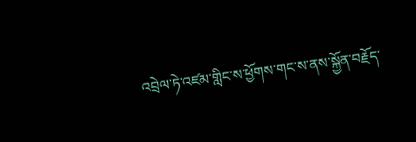འབྲེལ་ཏེ་འཛམ་གླིང་ས་ཕྱོགས་གང་ས་ནས་སྐྱོན་བརྗོད་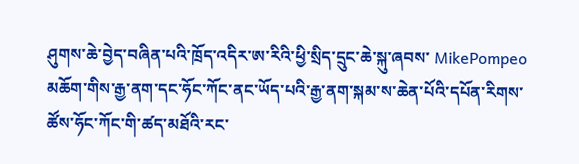ཤུགས་ཆེ་བྱེད་བཞིན་པའི་ཁྲོད་འདིར་ཨ་རིའི་ཕྱི་སྲིད་དྲུང་ཆེ་སྐུ་ཞབས་ MikePompeo མཆོག་གིས་རྒྱ་ནག་དང་ཧོང་ཀོང་ནང་ཡོད་པའི་རྒྱ་ནག་སྐམ་ས་ཆེན་པོའི་དཔོན་རིགས་ཚོས་ཧོང་ཀོང་གི་ཚད་མཐོའི་རང་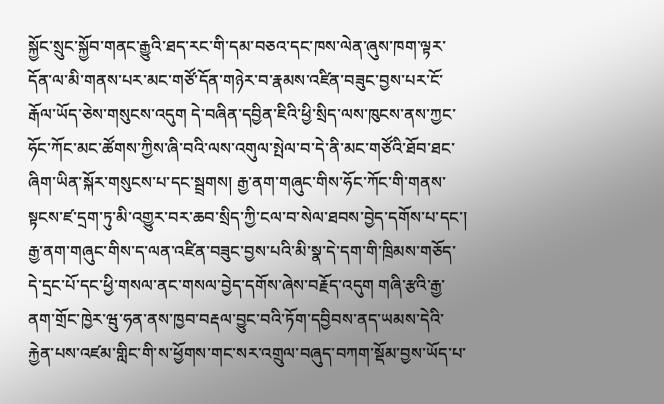སྐྱོང་སྲུང་སྐྱོབ་གནང་རྒྱུའི་ཐད་རང་གི་དམ་བཅའ་དང་ཁས་ལེན་ཞུས་ཁག་ལྟར་དོན་ལ་མི་གནས་པར་མང་གཙོ་དོན་གཉེར་བ་རྣམས་འཛིན་བཟུང་བྱས་པར་ངོ་རྒོལ་ཡོད་ཅེས་གསུངས་འདུག དེ་བཞིན་དབྱིན་ཇིའི་ཕྱི་སྲིད་ལས་ཁུངས་ནས་ཀྱང་ཧོང་ཀོང་མང་ཚོགས་ཀྱིས་ཞི་བའི་ལས་འགུལ་སྤེལ་བ་དེ་ནི་མང་གཙོའི་ཐོབ་ཐང་ཞིག་ཡིན་སྐོར་གསུངས་པ་དང་སྦྲགས། རྒྱ་ནག་གཞུང་གིས་ཧོང་ཀོང་གི་གནས་སྟངས་ཛ་དྲག་ཏུ་མི་འགྱུར་བར་ཆབ་སྲིད་ཀྱི་ངལ་བ་སེལ་ཐབས་བྱེད་དགོས་པ་དང་། རྒྱ་ནག་གཞུང་གིས་ད་ལན་འཛིན་བཟུང་བྱས་པའི་མི་སྣ་དེ་དག་གི་ཁྲིམས་གཅོད་དེ་དྲང་པོ་དང་ཕྱི་གསལ་ནང་གསལ་བྱེད་དགོས་ཞེས་བརྗོད་འདུག གཞི་རྩའི་རྒྱ་ནག་གྲོང་ཁྱེར་ཝུ་ཧན་ནས་ཁྱབ་བརྡལ་བྱུང་བའི་ཏོག་དབྱིབས་ནད་ཡམས་དེའི་རྐྱེན་པས་འཛམ་གླིང་གི་ས་ཕྱོགས་གང་སར་འགྲུལ་བཞུད་བཀག་སྡོམ་བྱས་ཡོད་པ་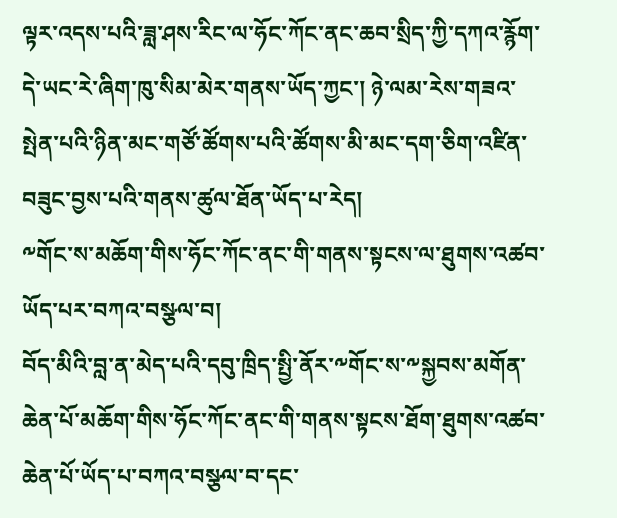ལྟར་འདས་པའི་ཟླ་ཤས་རིང་ལ་ཧོང་ཀོང་ནང་ཆབ་སྲིད་ཀྱི་དཀའ་རྙོག་དེ་ཡང་རེ་ཞིག་ཁུ་སིམ་མེར་གནས་ཡོད་ཀྱང་། ཉེ་ལམ་རེས་གཟའ་སྤེན་པའི་ཉིན་མང་གཙོ་ཚོགས་པའི་ཚོགས་མི་མང་དག་ཅིག་འཛིན་བཟུང་བྱས་པའི་གནས་ཚུལ་ཐོན་ཡོད་པ་རེད།
༸གོང་ས་མཆོག་གིས་ཧོང་ཀོང་ནང་གི་གནས་སྟངས་ལ་ཐུགས་འཚབ་ཡོད་པར་བཀའ་བསྩལ་བ།
བོད་མིའི་བླ་ན་མེད་པའི་དབུ་ཁྲིད་སྤྱི་ནོར་༸གོང་ས་༸སྐྱབས་མགོན་ཆེན་པོ་མཆོག་གིས་ཧོང་ཀོང་ནང་གི་གནས་སྟངས་ཐོག་ཐུགས་འཚབ་ཆེན་པོ་ཡོད་པ་བཀའ་བསྩལ་བ་དང་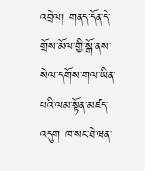འབྲེལ། གནད་དོན་དེ་གྲོས་མོལ་གྱི་སྒོ་ནས་སེལ་དགོས་གལ་ཡིན་པའི་ལམ་སྟོན་མཛད་འདུག ཁ་སང་ཐེ་ཝན་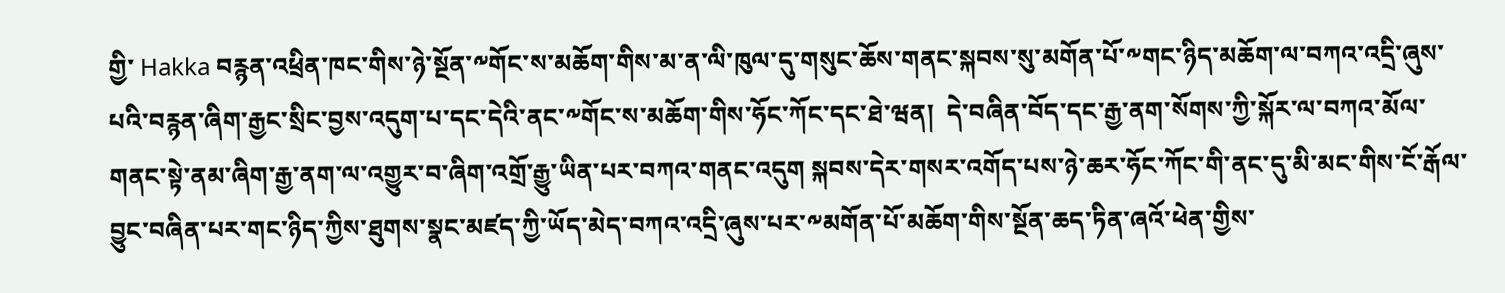གྱི་ Hakka བརྙན་འཕྲིན་ཁང་གིས་ཉེ་སྔོན་༸གོང་ས་མཆོག་གིས་མ་ན་ལི་ཁུལ་དུ་གསུང་ཆོས་གནང་སྐབས་སུ་མགོན་པོ་༸གང་ཉིད་མཆོག་ལ་བཀའ་འདྲི་ཞུས་པའི་བརྙན་ཞིག་རྒྱང་སྲིང་བྱས་འདུག་པ་དང་དེའི་ནང་༸གོང་ས་མཆོག་གིས་ཧོང་ཀོང་དང་ཐེ་ཝན།  དེ་བཞིན་བོད་དང་རྒྱ་ནག་སོགས་ཀྱི་སྐོར་ལ་བཀའ་མོལ་གནང་སྟེ་ནམ་ཞིག་རྒྱ་ནག་ལ་འགྱུར་བ་ཞིག་འགྲོ་རྒྱུ་ཡིན་པར་བཀའ་གནང་འདུག སྐབས་དེར་གསར་འགོད་པས་ཉེ་ཆར་ཧོང་ཀོང་གི་ནང་དུ་མི་མང་གིས་ངོ་རྒོལ་བྱུང་བཞིན་པར་གང་ཉིད་ཀྱིས་ཐུགས་སྣང་མཛད་ཀྱི་ཡོད་མེད་བཀའ་འདྲི་ཞུས་པར་༸མགོན་པོ་མཆོག་གིས་སྔོན་ཆད་ཏིན་ཞའོ་ཕེན་གྱིས་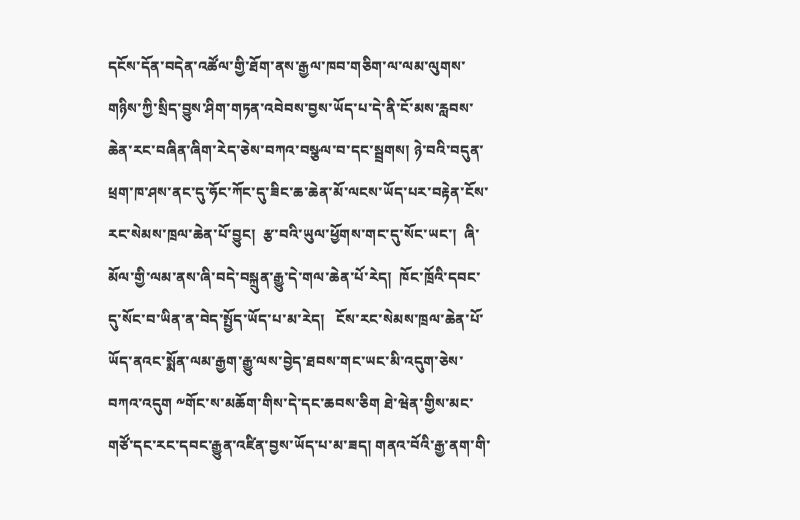དངོས་དོན་བདེན་འཚོལ་གྱི་ཐོག་ནས་རྒྱལ་ཁབ་གཅིག་ལ་ལམ་ལུགས་གཉིས་ཀྱི་སྲིད་བྱུས་ཤིག་གཏན་འབེབས་བྱས་ཡོད་པ་དེ་ནི་ངོ་མས་རླབས་ཆེན་རང་བཞིན་ཞིག་རེད་ཅེས་བཀའ་བསྩལ་བ་དང་སྦྲགས། ཉེ་བའི་བདུན་ཕྲག་ཁ་ཤས་ནང་དུ་ཧོང་ཀོང་དུ་ཟིང་ཆ་ཆེན་མོ་ལངས་ཡོད་པར་བརྟེན་ངོས་རང་སེམས་ཁྲལ་ཆེན་པོ་བྱུང།  རྩ་བའི་ཡུལ་ཕྱོགས་གང་དུ་སོང་ཡང་།  ཞི་མོལ་གྱི་ལམ་ནས་ཞི་བདེ་བསྐྲུན་རྒྱུ་དེ་གལ་ཆེན་པོ་རེད།  ཁོང་ཁྲོའི་དབང་དུ་སོང་བ་ཡིན་ན་བེད་སྤྱོད་ཡོད་པ་མ་རེད།   ངོས་རང་སེམས་ཁྲལ་ཆེན་པོ་ཡོད་ནའང་སྨོན་ལམ་རྒྱག་རྒྱུ་ལས་བྱེད་ཐབས་གང་ཡང་མི་འདུག་ཅེས་བཀའ་འདུག ༸གོང་ས་མཆོག་གིས་དེ་དང་ཆབས་ཅིག ཐེ་ཝེན་གྱིས་མང་གཙོ་དང་རང་དབང་རྒྱུན་འཛིན་བྱས་ཡོད་པ་མ་ཟད། གནའ་བོའི་རྒྱ་ནག་གི་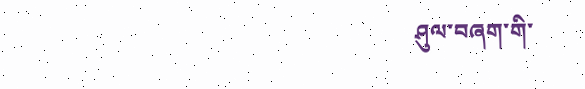ཤུལ་བཞག་གི་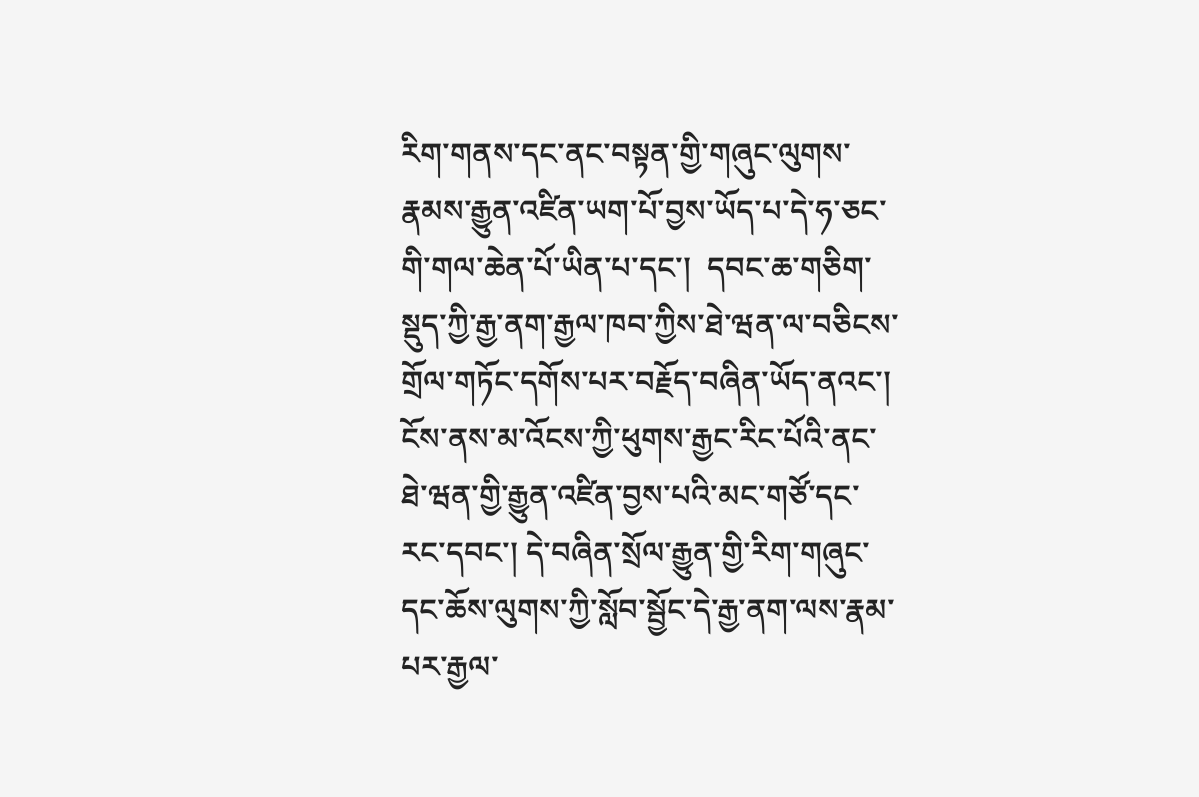རིག་གནས་དང་ནང་བསྟན་གྱི་གཞུང་ལུགས་རྣམས་རྒྱུན་འཛིན་ཡག་པོ་བྱས་ཡོད་པ་དེ་ཧ་ཅང་གི་གལ་ཆེན་པོ་ཡིན་པ་དང་།  དབང་ཆ་གཅིག་སྡུད་ཀྱི་རྒྱ་ནག་རྒྱལ་ཁབ་ཀྱིས་ཐེ་ཝན་ལ་བཅིངས་གྲོལ་གཏོང་དགོས་པར་བརྗོད་བཞིན་ཡོད་ནའང་།  ངོས་ནས་མ་འོངས་ཀྱི་ཕུགས་རྒྱང་རིང་པོའི་ནང་ཐེ་ཝན་གྱི་རྒྱུན་འཛིན་བྱས་པའི་མང་གཙོ་དང་རང་དབང་། དེ་བཞིན་སྲོལ་རྒྱུན་གྱི་རིག་གཞུང་དང་ཆོས་ལུགས་ཀྱི་སློབ་སྦྱོང་དེ་རྒྱ་ནག་ལས་རྣམ་པར་རྒྱལ་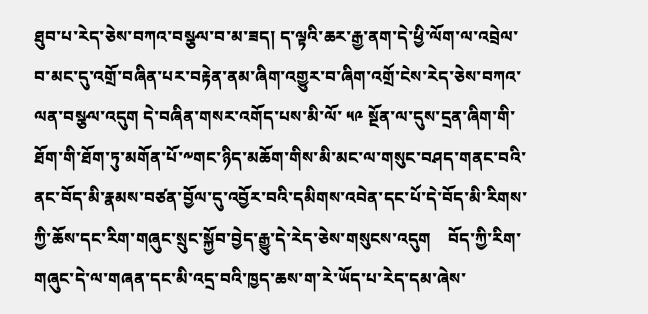ཐུབ་པ་རེད་ཅེས་བཀའ་བསྩལ་བ་མ་ཟད། ད་ལྟའི་ཆར་རྒྱ་ནག་དེ་ཕྱི་ལོག་ལ་འབྲེལ་བ་མང་དུ་འགྲོ་བཞིན་པར་བརྟེན་ནམ་ཞིག་འགྱུར་བ་ཞིག་འགྲོ་ངེས་རེད་ཅེས་བཀའ་ལན་བསྩལ་འདུག དེ་བཞིན་གསར་འགོད་པས་མི་ལོ་ ༥༩ སྔོན་ལ་དུས་དྲན་ཞིག་གི་ཐོག་གི་ཐོག་ཏུ་མགོན་པོ་༸གང་ཉིད་མཆོག་གིས་མི་མང་ལ་གསུང་བཤད་གནང་བའི་ནང་བོད་མི་རྣམས་བཙན་བྱོལ་དུ་འབྱོར་བའི་དམིགས་འབེན་དང་པོ་དེ་བོད་མི་རིགས་ཀྱི་ཆོས་དང་རིག་གཞུང་སྲུང་སྐྱོབ་བྱེད་རྒྱུ་དེ་རེད་ཅེས་གསུངས་འདུག    བོད་ཀྱི་རིག་གཞུང་དེ་ལ་གཞན་དང་མི་འདྲ་བའི་ཁྱད་ཆས་ག་རེ་ཡོད་པ་རེད་དམ་ཞེས་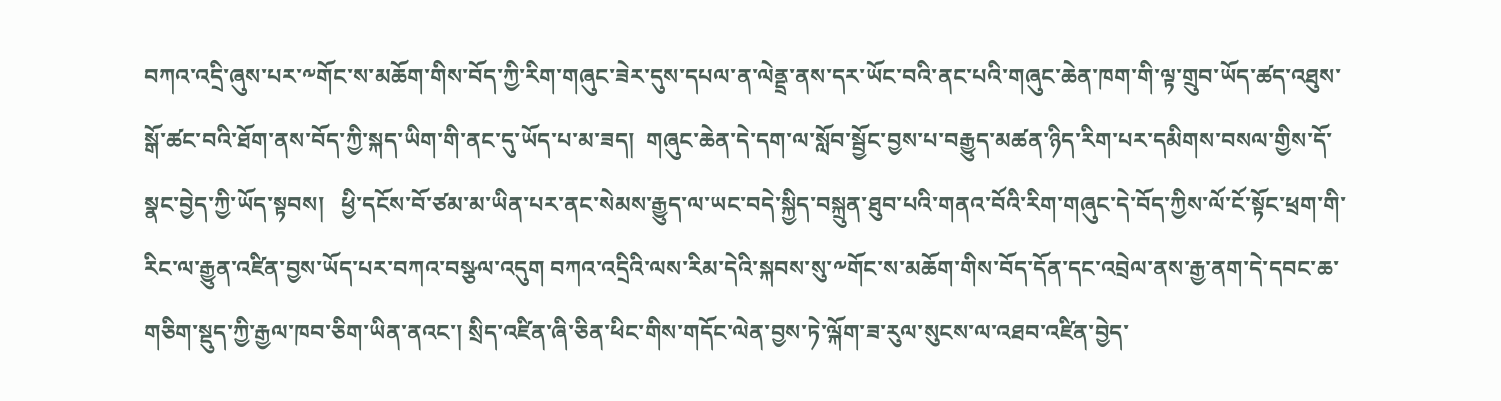བཀའ་འདྲི་ཞུས་པར་༸གོང་ས་མཆོག་གིས་བོད་ཀྱི་རིག་གཞུང་ཟེར་དུས་དཔལ་ན་ལེནྡྲ་ནས་དར་ཡོང་བའི་ནང་པའི་གཞུང་ཆེན་ཁག་གི་ལྟ་གྲུབ་ཡོད་ཚད་འཐུས་སྒོ་ཚང་བའི་ཐོག་ནས་བོད་ཀྱི་སྐད་ཡིག་གི་ནང་དུ་ཡོད་པ་མ་ཟད།  གཞུང་ཆེན་དེ་དག་ལ་སློབ་སྦྱོང་བྱས་པ་བརྒྱུད་མཚན་ཉིད་རིག་པར་དམིགས་བསལ་གྱིས་དོ་སྣང་བྱེད་ཀྱི་ཡོད་སྟབས།   ཕྱི་དངོས་བོ་ཙམ་མ་ཡིན་པར་ནང་སེམས་རྒྱུད་ལ་ཡང་བདེ་སྐྱིད་བསྐྲུན་ཐུབ་པའི་གནའ་བོའི་རིག་གཞུང་དེ་བོད་ཀྱིས་ལོ་ངོ་སྟོང་ཕྲག་གི་རིང་ལ་རྒྱུན་འཛིན་བྱས་ཡོད་པར་བཀའ་བསྩལ་འདུག བཀའ་འདྲིའི་ལས་རིམ་དེའི་སྐབས་སུ་༸གོང་ས་མཆོག་གིས་བོད་དོན་དང་འབྲེལ་ནས་རྒྱ་ནག་དེ་དབང་ཆ་གཅིག་སྡུད་ཀྱི་རྒྱལ་ཁབ་ཅིག་ཡིན་ནའང་། སྲིད་འཛིན་ཞི་ཅིན་ཕིང་གིས་གདོང་ལེན་བྱས་ཏེ་ལྐོག་ཟ་རུལ་སུངས་ལ་འཐབ་འཛིན་བྱེད་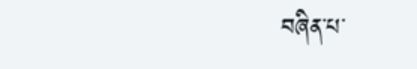བཞིན་པ་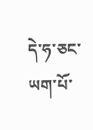དེ་ཧ་ཅང་ཡག་པོ་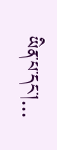ཡིན་པ་དང་།...